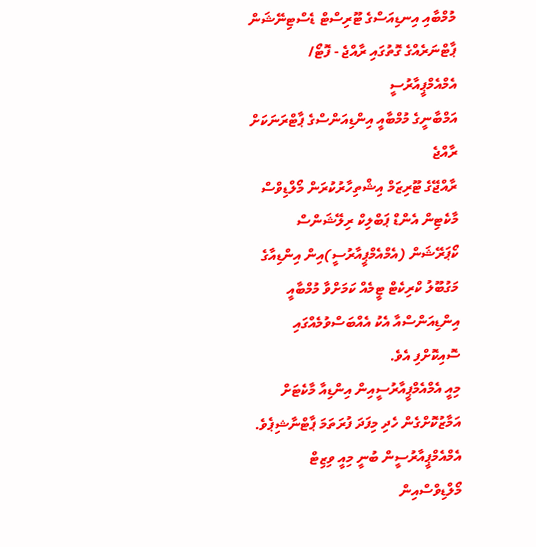މުމްބާއި އިނޑިއަސްގެ ޓޫރިސްޓް ޑެސްޓިނޭޝަން ޕާޓްނަރެއްގެ ގޮތުގައި ރާއްޖެ - ފޮޓޯ/ އެމްއެމްޕީއާރުސީ
އަމްބާނީގެ މުމްބާއީ އިންޑިއަންސްގެ ޕާޓްރަނަކަށް ރާއްޖެ
ރާއްޖޭގެ ޓޫރިޒަމް އިޝްތިހާރުކުރަން މޯލްޑިވްސް މާކެޓިން އެންޑް ޕަބްލިކް ރިލޭޝަންސް ކޯޕަރޭޝަން (އެމްއެމްޕީއާރުސީ)އިން އިންޑިއާގެ މަގުބޫލު ކްރިކެޓް ޓީމެއް ކަމަށްވާ މުމްބާއީ އިންޑިއަންސްއާ އެކު އެއްބަސްވުމެއްގައި ސޮއިކޮށްފި އެވެ.
މިއީ އެމްއެމްޕީއާރުސީއިން އިންޑިއާ މާކެޓަށް އަމާޒުކޮށްގެން ހެދި މިފަދަ ފުރަތަމަ ޕާޓްނާޝިޕެވެ.
އެމްއެމްޕީއާރުސީން ބުނީ މިއީ ވިޒިޓް މޯލްޑިވްސްއިން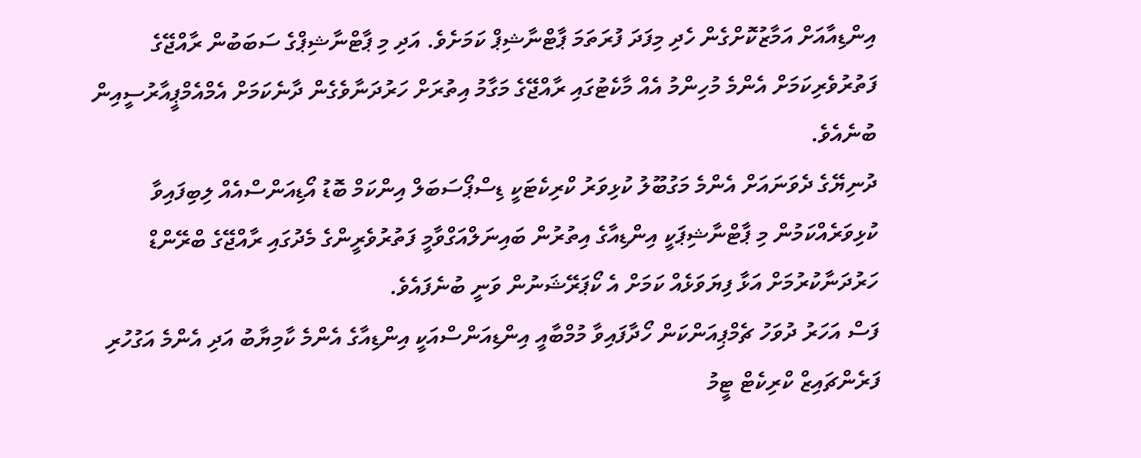އިންޑިއާއަށް އަމާޒުކޮށްގެން ހެދި މިފަދަ ފުރަތަމަ ޕާޓްނާޝިޕް ކަމަށެވެ. އަދި މި ޕާޓްނާޝިޕްގެ ސަބަބުން ރާއްޖޭގެ ފަތުރުވެރިކަމަށް އެންމެ މުހިންމު އެއް މާކެޓުގައި ރާއްޖޭގެ މަގާމު އިތުރަށް ހަރުދަނާވެގެން ދާނެކަމަށް އެމްއެމްޕީއާރުސީއިން ބުނެއެވެ.
ދުނިޔޭގެ ދެވަނައަށް އެންމެ މަގުބޫލު ކުޅިވަރު ކްރިކެޓަކީ ޑިސްޕޯސަބަލް އިންކަމް ބޮޑު އޯޑިއަންސްއެއް ލިބިފައިވާ ކުޅިވަރެއްކަމުން މި ޕާޓްނާޝިޕަކީ އިންޑިއާގެ އިތުރުން ބައިނަލްއަގްވާމީ ފަތުރުވެރީންގެ މެދުގައި ރާއްޖޭގެ ބްރޭންޑް ހަރުދަނާކުރުމަށް އަޅާ ފިޔަވަޅެއް ކަމަށް އެ ކޯޕަރޭޝަނުން ވަނީ ބުނެފައެވެ.
ފަސް އަހަރު ދުވަހު ޗެމްޕިއަންކަން ހޯދާފައިވާ މުމްބާއީ އިންޑިއަންސްއަކީ އިންޑިއާގެ އެންމެ ކާމިޔާބު އަދި އެންމެ އަގުހުރި ފަރެންޗައިޒް ކްރިކެޓް ޓީމު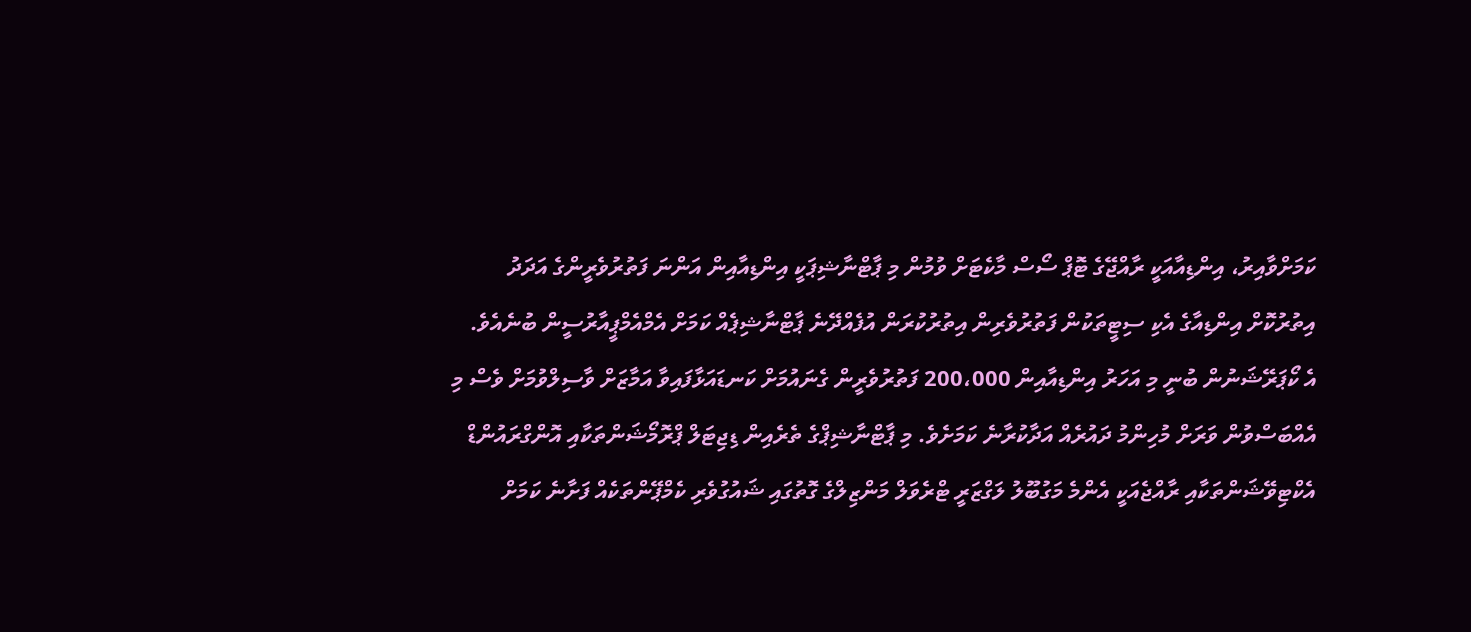ކަމަށްވާއިރު، އިންޑިއާއަކީ ރާއްޖޭގެ ޓޮޕް ސޯސް މާކެޓަށް ވުމުން މި ޕާޓްނާޝިޕަކީ އިންޑިއާއިން އަންނަ ފަތުރުވެރީންގެ އަދަދު އިތުރުކޮށް އިންޑިއާގެ އެކި ސިޓީތަކުން ފަތުރުވެރިން އިތުރުކުރަން އުފެއްދޭނެ ޕާޓްނާޝިޕެއް ކަމަށް އެމްއެމްޕީއާރުސީން ބުނެއެވެ.
އެ ކޯޕަރޭޝަނުން ބުނީ މި އަހަރު އިންޑިއާއިން 200،000 ފަތުރުވެރީން ގެނައުމަށް ކަނޑައަޅާފައިވާ އަމާޒަށް ވާސިލްވުމަށް ވެސް މި އެއްބަސްވުން ވަރަށް މުހިންމު ދައުރެއް އަދާކުރާނެ ކަމަށެވެ. މި ޕާޓްނާޝިޕްގެ ތެރެއިން ޑިޖިޓަލް ޕްރޮމޯޝަންތަކާއި އޮންގްރައުންޑް އެކްޓިވޭޝަންތަކާއި ރާއްޖެއަކީ އެންމެ މަގުބޫލު ލަގްޒަރީ ޓްރެވަލް މަންޒިލްގެ ގޮތުގައި ޝައުގުވެރި ކެމްޕޭންތަކެއް ފަށާނެ ކަމަށް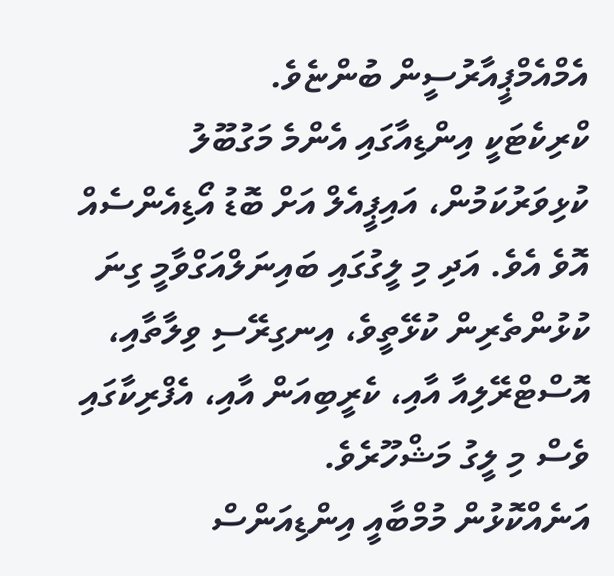އެމްއެމްޕީއާރުސީން ބުންޏެވެ.
ކްރިކެޓަކީ އިންޑިއާގައި އެންމެ މަގުބޫލު ކުޅިވަރުކަމުން، އައިޕީއެލް އަށް ބޮޑު އޯޑިއެންސެއް އޮވެ އެވެ. އަދި މި ލީގުގައި ބައިނަލްއަގްވާމީ ގިނަ ކުޅުންތެރިން ކުޅޭތީވެ، އިނގިރޭސި ވިލާތާއި، އޮސްޓްރޭލިއާ އާއި، ކެރީބިއަން އާއި، އެފްރިކާގައި ވެސް މި ލީގު މަޝްހޫރެވެ.
އަނެއްކޮޅުން މުމްބާއީ އިންޑިއަންސް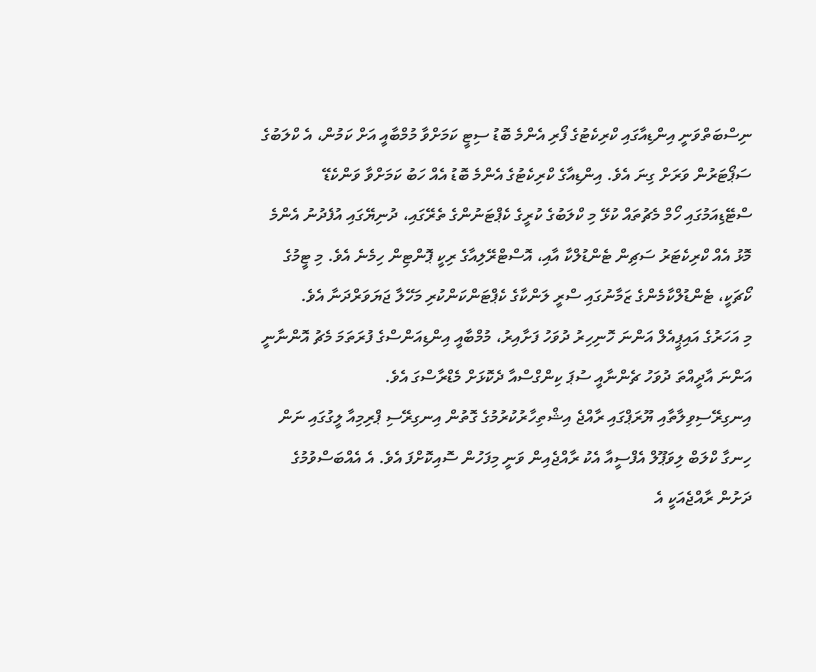ނިސްބަތްވަނީ އިންޑިއާގައި ކްރިކެޓުގެ ފޯރި އެންމެ ބޮޑު ސިޓީ ކަމަށްވާ މުމްބާއީ އަށް ކަމުން، އެ ކްލަބުގެ ސަޕޯޓަރުން ވަރަށް ގިނަ އެވެ. އިންޑިއާގެ ކްރިކެޓުގެ އެންމެ ބޮޑު އެއް ހަބު ކަމަށްވާ ވަންކެޑޭ ސްޓޭޑިއަމުގައި ހޯމް މެޗުތައް ކުޅޭ މި ކްލަބުގެ ކުރީގެ ކެޕްޓަނުންގެ ތެރޭގައި، ދުނިޔޭގައި އުފެދުނު އެންމެ މޮޅު އެއް ކްރިކެޓަރު ސަޗިން ޓެންޑުލްކާ އާއި، އޮސްޓްރޭލިއާގެ ރިކީ ޕޮންޓިން ހިމެނެ އެވެ. މި ޓީމުގެ ކޯޗަކީ، ޓެންޑުލްކާމެންގެ ޒަމާނުގައި ސްރީ ލަންކާގެ ކެޕްޓަންކަންކުރި މަހޭލާ ޖަޔަވަރްދަނާ އެވެ.
މި އަހަރުގެ އައިޕީއެލް އަންނަ ހޮނިހިރު ދުވަހު ފަށާއިރު، މުމްބާއީ އިންޑިއަންސްގެ ފުރަތަމަ މެޗު އޮންނާނީ އަންނަ އާދީއްތަ ދުވަހު ޗެންނާއީ ސުޕަ ކިންގްސްއާ ދެކޮޅަށް މެޑްރާސްގަ އެވެ.
އިނގިރޭސިވިލާތާއި ޔޫރަޕްގައި ރާއްޖެ އިޝްތިހާރުކުރުމުގެ ގޮތުން އިނގިރޭސި ޕްރިމިއާ ލީގުގައި ނަން ހިނގާ ކްލަބް ލިވަޕޫލް އެފްސީއާ އެކު ރާއްޖެއިން ވަނީ މިފަހުން ސޮއިކޮށްފަ އެވެ. އެ އެއްބަސްވުމުގެ ދަށުން ރާއްޖެއަކީ އެ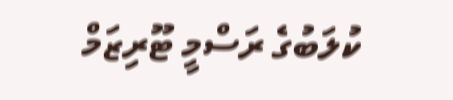ކުލަބުގެ ރަސްމީ ޓޫރިޒަމް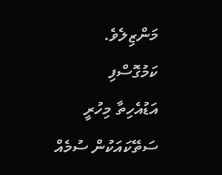މަންޒިލެވެ.
ކަމުގޮސްފި
އަޑުއެހިތާ މިހުރީ
ސަތޭކައަކުން ސުމެއް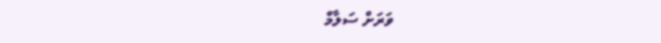ވަރަށް ސަލާމް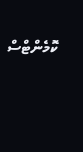ކޮމެންޓްސް